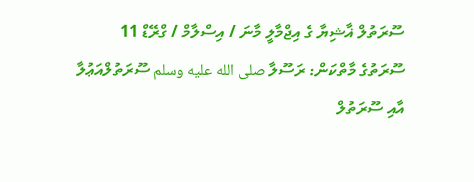ސޫރަތުލް ޣާޝިޔާ ގެ އިޖްމާލީ މާނަ / އިސްލާމް / ގްރޭޑް 11
ސޫރަތުގެ މާތްކަން: ރަސޫލާ صلى الله عليه وسلم ސޫރަތުލްއަޢުލާ އާއި ސޫރަތުލް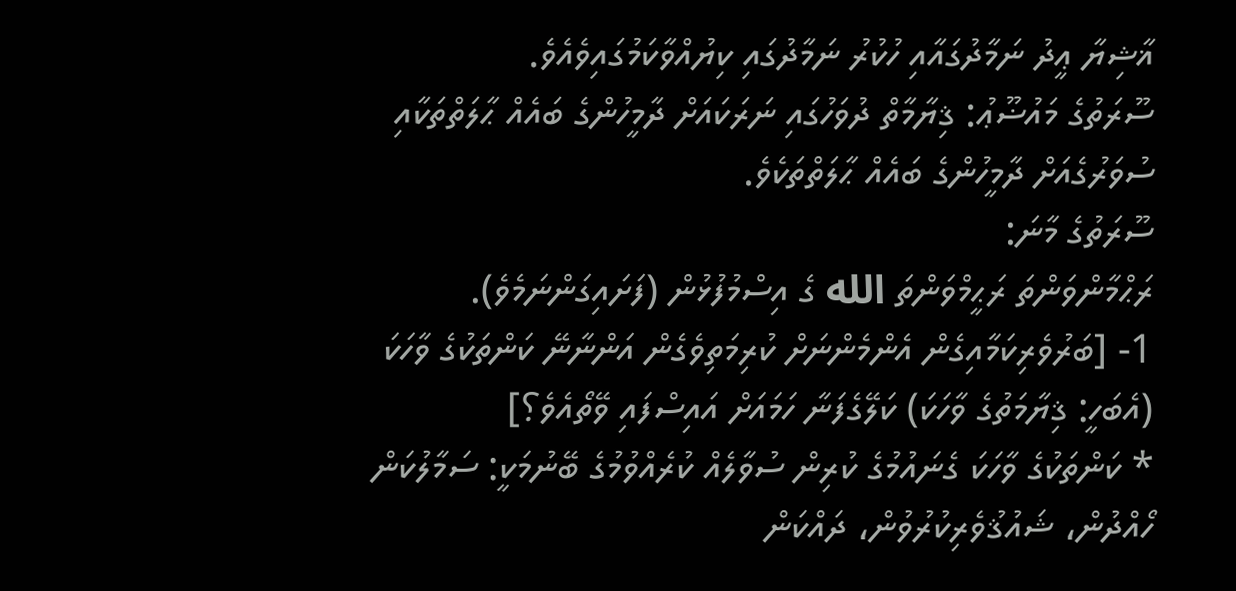ޣާޝިޔާ ޢީދު ނަމާދުގައާއި ހުކުރު ނަމާދުގައި ކިޔުއްވާކަމުގައިވެއެވެ.
ސޫރަތުގެ މައުޟޫޢު: ޤިޔާމާތް ދުވަހުގައި ނަރަކައަށް ދާމީހުންގެ ބައެއް ޙާލަތްތަކާއި ސުވަރުގެއަށް ދާމީހުންގެ ބައެއް ޙާލަތްތަކެވެ.
ސޫރަތުގެ މާނަ:
ރަޙްމާންވަންތަ ރަޙީމްވަންތަ الله ގެ އިސްމުފުޅުން (ފަށައިގަންނަމެވެ).
1- [ބަރުވެރިކަމާއިގެން އެންމެންނަށް ކުރިމަތިވެގެން އަންނާނޭ ކަންތަކުގެ ވާހަކަ (އެބަހީ: ޤިޔާމަތުގެ ވާހަކަ) ކަލޭގެފަނާ ހަމައަށް އައިސްފައި ވޭތޯއެވެ؟]
* ކަންތަކުގެ ވާހަކަ ގެނައުމުގެ ކުރިން ސުވާލެއް ކުރެއްވުމުގެ ބޭނުމަކީ: ސަމާލުކަން ހޯއްދުން، ޝައުޤުވެރިކުރުވުން، ދައްކަން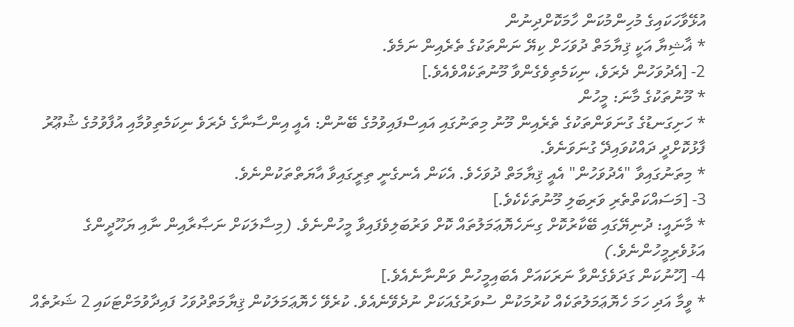އުޅޭވާހަކައިގެ މުހިންމުކަން ހާމަކޮށްދިނުން
* ޣާޝިޔާ އަކީ ޤިޔާމަތް ދުވަހަށް ކިޔޭ ނަންތަކުގެ ތެރެއިން ނަމެވެ.
2- [އެދުވަހުން ދެރަވެ، ނިކަމެތިވެގެންވާ މޫނުތަކެއްވެއެވެ.]
* މޫނުތަކުގެ މާނަ: މީހުން
* ހަށިގަނޑުގެ ގުނަވަންތަކުގެ ތެރެއިން މޫނު މިތަނުގައި އައިސްފައިވުމުގެ ބޭނުން: އެއީ އިންސާނާގެ ދެރަވެ ނިކަމެތިވުމާއި އުފާވުމުގެ ޝުޢޫރު ފާޅުކޮށްދީ ދައްކުވައިދޭ ގުނަވަނެވެ.
* މިތަނުގައިވާ "އެދުވަހުން" އެއީ ޤިޔާމަތް ދުވަހެވެ. އެކަން އެނގެނީ ތިރީގައިވާ އާޔަތްތަކުންނެވެ.
3- [މަސައްކަތްތެރި ވަރިބަލި މޫނުތަކެކެވެ.]
* މާނައީ: ދުނިޔޭގައި ބޭކާރުކޮށް ގިނަހެޔޮޢަމަލުތައް ކޮށް ވަރުބަލިވެފައިވާ މީހުންނެވެ. (މިސާލަކަށް ނަޞާރާއިން ނާއި ޔަހޫދީންގެ އަޅުވެރިމީހުންނެވެ.)
4- [ހޫނުކަން ގަދަވެގެންވާ ނަރަކައަށް އެބައިމީހުން ވަންނާނެއެވެ.]
* ވީމާ އަދި ހަމަ ހެޔޮޢަމަލުތަކެއް ކުރުމަކުން ސުވަރުގެއަކަށް ނުދެވޭނެއެވެ. ކުރެވޭ ހެޔޮޢަމަލަކުން ޤިޔާމަތްދުވަހު ފައިދާވުމަށްޓަކައި 2 ޝަރުތެއް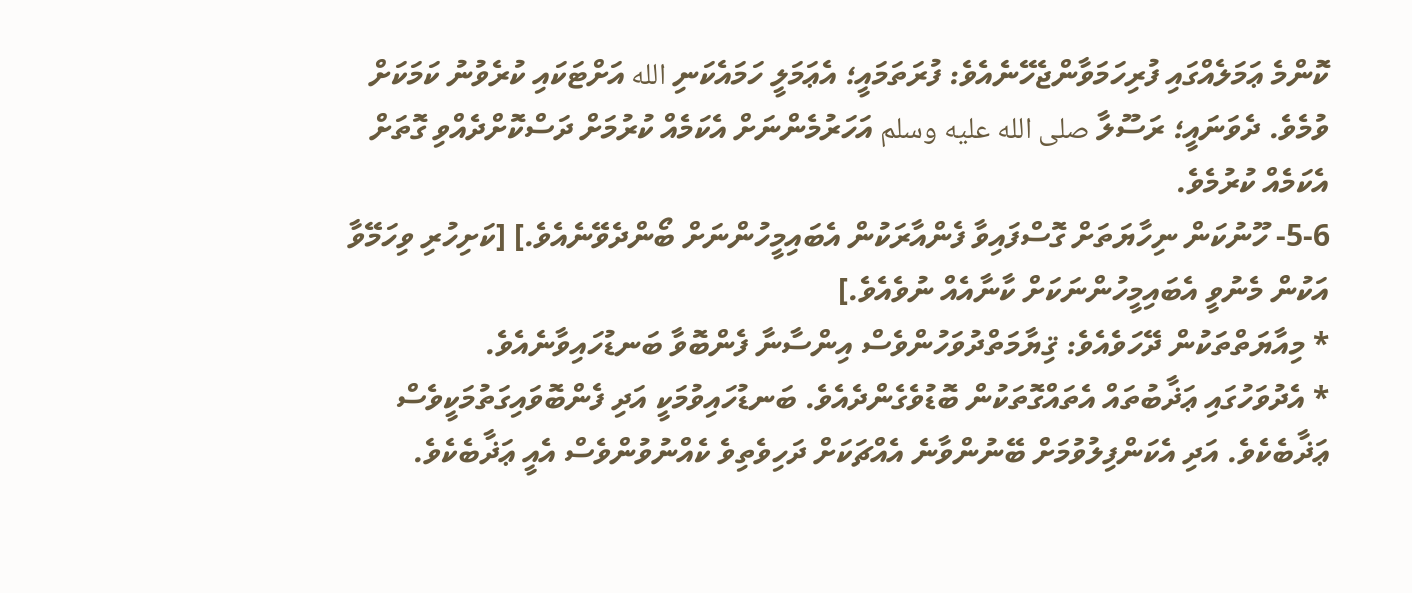ކޮންމެ ޢަމަލެއްގައި ފުރިހަމަވާންޖެހޭނެއެވެ: ފުރަތަމައީ؛ އެޢަމަލީ ހަމައެކަނި الله އަށްޓަކައި ކުރެވުނު ކަމަކަށް ވުމެވެ. ދެވަނައީ؛ ރަސޫލާ صلى الله عليه وسلم އަހަރުމެންނަށް އެކަމެއް ކުރުމަށް ދަސްކޮށްދެއްވި ގޮތަށް އެކަމެއް ކުރުމެވެ.
5-6- ހޫނުކަން ނިހާޔަތަށް ގޮސްފައިވާ ފެންއާރަކުން އެބައިމީހުންނަށް ބޯންދެވޭނެއެވެ.] [ކަށިހުރި ވިހަމޭވާ އަކުން މެނުވީ އެބައިމީހުންނަކަށް ކާނާއެއް ނުވެއެވެ.]
* މިއާޔަތްތަކުން ދޭހަވެއެވެ: ޤިޔާމަތްދުވަހުންވެސް އިންސާނާ ފެންބޮވާ ބަނޑުހައިވާނެއެވެ.
* އެދުވަހުގައި ޢަޛާބުތައް އެތައްގޮތަކުން ބޮޑުވެގެންދެއެވެ. ބަނޑުހައިވުމަކީ އަދި ފެންބޮވައިގަތުމަކީވެސް ޢަޛާބެކެވެ. އަދި އެކަންފިލުވުމަށް ބޭނުންވާނެ އެއްޗަކަށް ދަހިވެތިވެ ކެއްނުވުންވެސް އެއީ ޢަޛާބެކެވެ.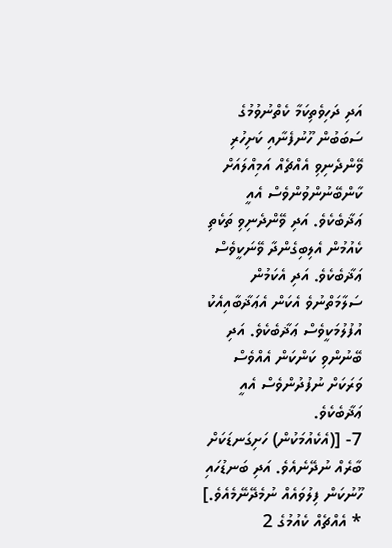އަދި ދަހިވެތިކަމާ ކެތްނުވުމުގެ ސަބަބުން ހޫނުފެނާއި ކަށިހުރި ވޭންދެނިވި އެއްޗެއް އަމިއްލައަށް ކާންބޭނުންވުންވެސް އެއީ ޢަޛާބެކެވެ. އަދި ވޭންދެނިވި ތަކެތި ކެއުމުން އެލިބިގެންދާ ވޭނަކީވެސް ޢަޛާބެކެވެ. އަދި އެކަމުން ސަލާމަތްނުވެ އެކަން އެޢަޛާބާއިއެކު އުފުލުމަކީވެސް ޢަޛާބެކެވެ. އަދި ބޭނުންވި ކަންކަން އެއްވެސް ވަރަކަށް ނުފުދުންވެސް އެއީ ޢަޛާބެކެވެ.
7- [(އެކެއުމަކުން) ހަށިގަނޑަކަށް ބާރެއް ނުދޭނެއެވެ. އަދި ބަނޑުހައި ހޫނުކަން ފިލުވައެއް ނުމެދޭނޭމެއެވެ.]
* އެއްޗެއް ކެއުމުގެ 2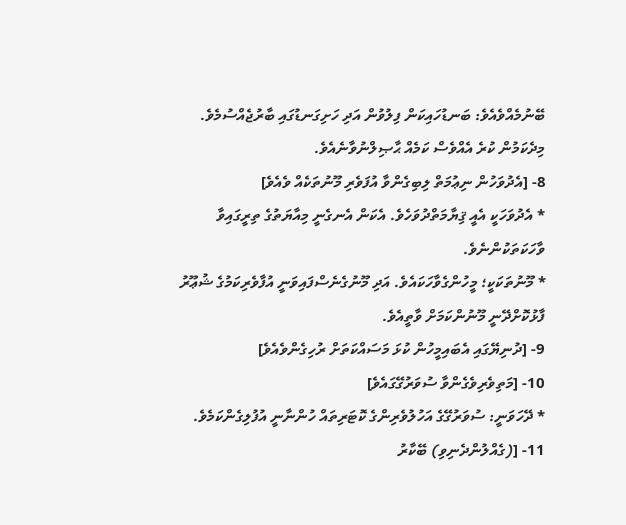ބޭނުމެއްވެއެވެ: ބަނޑުހައިކަން ފިލުވުން އަދި ހަށިގަނޑުގައި ބާރުޖެއްސުމެވެ. މިދެކަމުން ކުރެ އެއްވެސް ކަމެއް ޙާޞިލްނުވާނެއެވެ.
8- [އެދުވަހުން ނިޢުމަތް ލިބިގެންވާ އުފަވެރި މޫނުތަކެއް ވެއެވެ]
* އެދުވަހަކީ އެއީ ޤިޔާމަތްދުވަހެވެ. އެކަން އެނގެނީ މިއާޔަތުގެ ތިރީގައިވާ ވާހަކަތަކުންނެވެ.
* މޫނުތަކަކީ؛ މީހުންގެވާހަކައެވެ. އަދި މޫނުގެނެސްފައިވަނީ އުފާވެރިކަމުގެ ޝުޢޫރު ފާޅުކޮށްދޭނީ މޫނުންކަމަށް ވާތީއެވެ.
9- [ދުނިޔޭގައި އެބައިމީހުން ކުޅަ މަސައްކަތަށް ރުހިގެންވެއެވެ]
10- [މަތިވެރިވެގެންވާ ސުވަރުގޭގައެވެ]
* ދޭހަވަނީ: ސުވަރުގޭގެ އަހުލުވެރިންގެ ކޮޓަރިތައް ހުންނާނީ އުފުލިގެންކަމެވެ.
11- [(ގެއްލުންދެނިވި) ބޭކާރު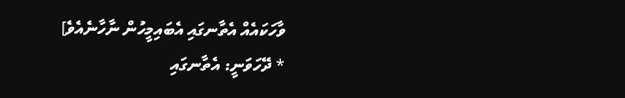ވާހަކައެއް އެތާނގައި އެބައިމީހުން ނާހާނެއެވެ]
* ދޭހަވަނީ: އެތާނގައި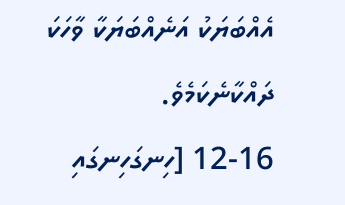އެއްބަޔަކު އަނެއްބަޔަކާ ވާހަކަ ދައްކާނެކަމެވެ.
12-16 [ހިނގަހިނގައި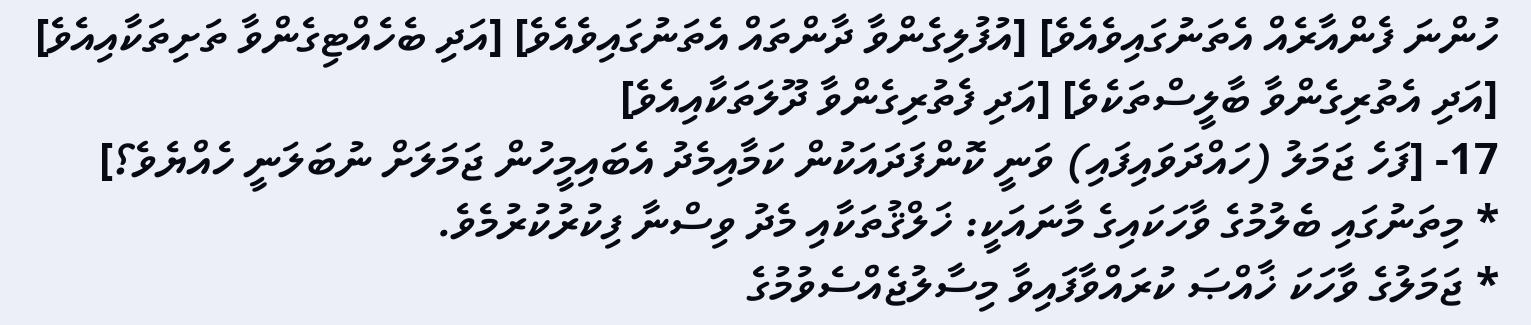ހުންނަ ފެންއާރެއް އެތަނުގައިވެއެވެ] [އުފުލިގެންވާ ދާންތައް އެތަނުގައިވެއެވެ] [އަދި ބެހެއްޓިގެންވާ ތަށިތަކާއިއެވެ] [އަދި އެތުރިގެންވާ ބާލީސްތަކެވެ] [އަދި ފެތުރިގެންވާ ދޫލަތަކާއިއެވެ]
17- [ފަހެ ޖަމަލު (ހައްދަވައިފައި) ވަނީ ކޮންފަދައަކުން ކަމާއިމެދު އެބައިމީހުން ޖަމަލަށް ނުބަލަނީ ހެއްޔެވެ؟]
* މިތަނުގައި ބެލުމުގެ ވާހަކައިގެ މާނައަކީ: ޚަލްޤުތަކާއި މެދު ވިސްނާ ފިކުރުކުރުމެވެ.
* ޖަމަލުގެ ވާހަކަ ޚާއްޞަ ކުރައްވާފައިވާ މިސާލުޖެއްސެވުމުގެ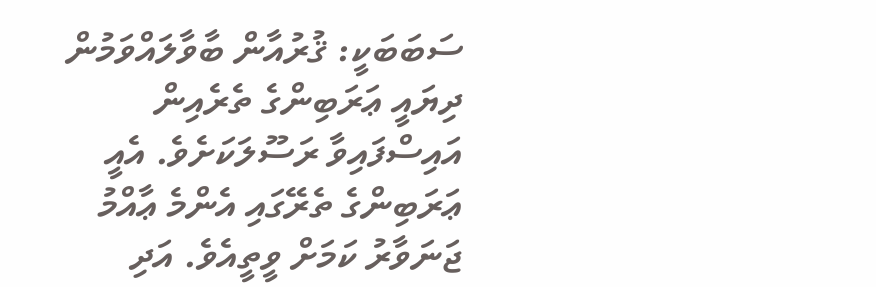ސަބަބަކީ: ޤުރުއާން ބާވާލައްވަމުން ދިޔައީ ޢަރަބިންގެ ތެރެއިން އައިސްފައިވާ ރަސޫލަކަށެވެ. އެއީ ޢަރަބިންގެ ތެރޭގައި އެންމެ ޢާއްމު ޖަނަވާރު ކަމަށް ވީތީއެވެ. އަދި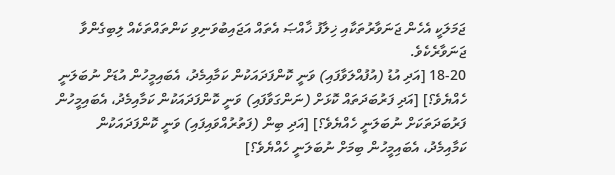ޖަމަލަކީ އެހެން ޖަނަވާރުތަކާއި ޚިލާފު ޚާއްޞަ އެތައް އަޖައިބުވަނިވި ކަންތައްތަކެއް ލިބިގެންވާ ޖަނަވާރެކެވެ.
18-20 [އަދި އުޑު (އުފުއްލަވާފައި) ވަނީ ކޮންފަދައަކުން ކަމާއިމެދު، އެބައިމީހުން އުޑަށް ނުބަލަނީ ހެއްޔެވެ؟] [އަދި ފަރުބަދަތައް ކޮޅަށް (ނަންގަވާފައި) ވަނީ ކޮންފަދައަކުން ކަމާއިމެދު، އެބައިމީހުން ފަރުބަދަތަކަށް ނުބަލަނީ ހެއްޔެވެ؟] [އަދި ބިން (ފަތުރުއްވައިފައި) ވަނީ ކޮންފަދައަކުން ކަމާއިމެދު، އެބައިމީހުން ބިމަށް ނުބަލަނީ ހެއްޔެވެ؟]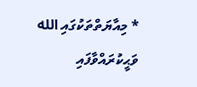* މިއާޔަތްތަކުގައި الله ވަޙީކުރައްވާފައި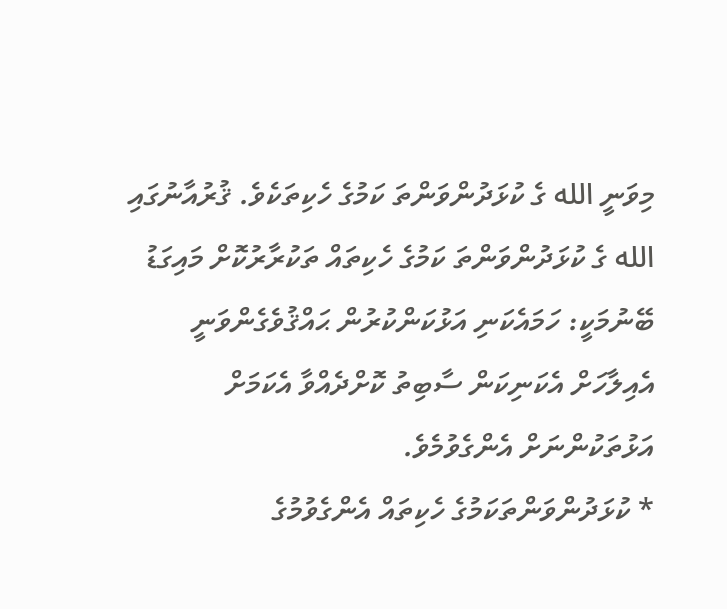މިވަނީ الله ގެ ކުޅަދުންވަންތަ ކަމުގެ ހެކިތަކެވެ. ޤުރުއާނުގައި الله ގެ ކުޅަދުންވަންތަ ކަމުގެ ހެކިތައް ތަކުރާރުކޮށް މައިގަޑު ބޭނުމަކީ: ހަމައެކަނި އަޅުކަންކުރުން ޙައްޤުވެގެންވަނީ އެއިލާހަށް އެކަނިކަން ސާބިތު ކޮށްދެއްވާ އެކަމަށް އަޅުތަކުންނަށް އެންގެވުމެވެ.
* ކުޅަދުންވަންތަކަމުގެ ހެކިތައް އެންގެވުމުގެ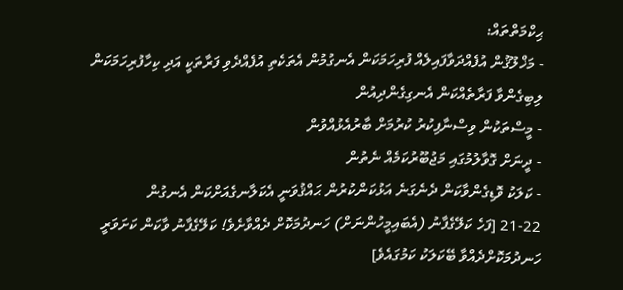ޙިކްމަތްތައް:
- މަޚްލޫޤުން އުފެއްދަވާފައިލެއް ފުރިހަމަކަން އެނގުމުން އެތަކެތި އުފެއްދެވި ފަރާތަކީ އަދި ކިހާފުރިހަމަކަން ލިބިގެންވާ ފަރާތެއްކަން އެނގިގެންދިއުން
- މީސްތަކުން ވިސްނާފިކުރު ކުރުމަށް ބާރުއެޅުއްވުން
- ދީނަށް ގޮވާލުމުގައި މަޖުބޫރުކަމެއް ނެތުން
- ކަލަކު ވޮޑިގެންވާކަން ދެނެގަނެ އަޅުކަންކުރުން ޙައްޤުވަނީ އެކަލާނގެއަށްކަން އެނގުން
21-22 [ފަހެ ކަލޭގެފާނު (އެބައިމީހުންނަށް) ހަނދުމަކޮށް ދެއްވާށެވެ! ކަލޭގެފާނު ވާކަން ކަށަވަރީ ހަނދުމަކޮށްދެއްވާ ބޭކަލަކު ކަމުގައެވެ]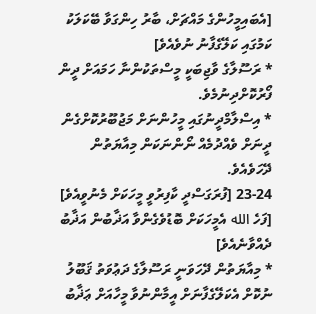[އެބައިމީހުންގެ މައްޗަށް، ބާރު ހިންގަވާ ބޭކަލަކު ކަމުގައި ކަލޭގެފާނު ނުވެއެވެ]
* ރަސޫލާގެ ވާޖިބަކީ މީސްތަކުންނާ ހަމައަށް ދީން ފޯރުކޮށްދިނުމެވެ.
* އިސްލާމްދީނުގައި މީހުންނަށް މަޖުބޫރުކޮށްގެން ދީނަށް ވެއްދުމެއް ނޯންނަކަން މިއާޔަތުން ދޭހަވެއެވެ.
23-24 [ފުރަގަސްދީ ކާފިރުވީ މީހަކަށް މެނުވީއެވެ] [ފަހެ الله އެމީހަކަށް ބޮޑުވެގެންވާ އަޛާބުން އަޛާބު ދެއްވާނެއެވެ]
* މިއާޔަތުން ދޭހަވަނީ ރަސޫލާގެ ދަޢުވަތު ޤަބޫލު ނުކޮށް އެކަލޭގެފާނަށް އީމާންނުވާ މީހާއަށް ޢަޛާބު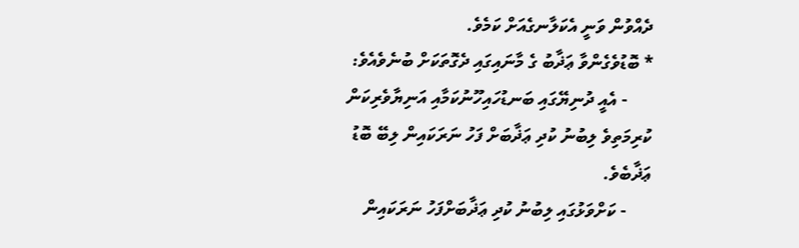ދެއްވުން ވަނީ އެކަލާނގެއަށް ކަމެވެ.
* ބޮޑުވެގެންވާ ޢަޛާބު ގެ މާނައިގައި ދެގޮތަކަށް ބުނެވެއެވެ:
      - އެއީ ދުނިޔޭގައި ބަނޑުހައިހޫނުކަމާއި އަނިޔާވެރިކަން ކުރިމަތިވެ ލިބުނު ކުދި ޢަޛާބަށް ފަހު ނަރަކައިން ލިބޭ ބޮޑު ޢަޛާބެވެ.
      - ކަށްވަޅުގައި ލިބުނު ކުދި ޢަޛާބަށްފަހު ނަރަކައިން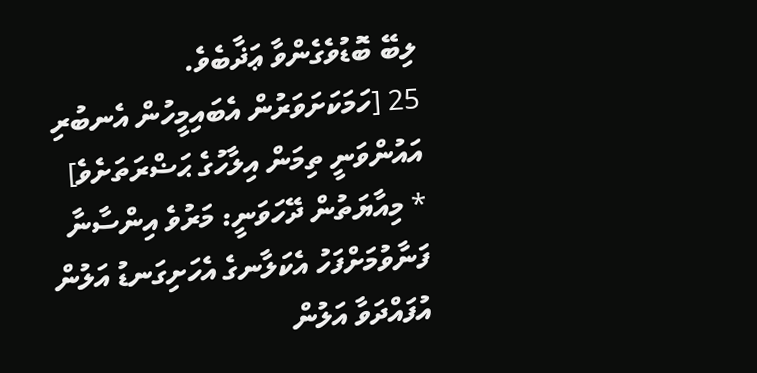ލިބޭ ބޮޑުވެގެންވާ ޢަޛާބެވެ.
25 [ހަމަކަށަވަރުން އެބައިމީހުން އެނބުރި އައުންވަނީ ތިމަން އިލާހުގެ ޙަޟްރަތަށެވެ]
* މިއާޔަތުން ދޭހަވަނީ: މަރުވެ އިންސާނާ ފަނާވުމަށްފަހު އެކަލާނގެ އެހަށިގަނޑު އަލުން އުފައްދަވާ އަލުން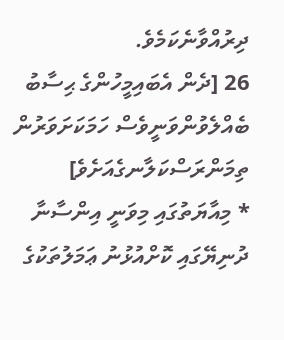ދިރުއްވާނެކަމެވެ.
26 [ދެން އެބައިމީހުންގެ ޙިސާބު ބެއްލެވުންވަނީވެސް ހަމަކަށަވަރުން ތިމަންރަސްކަލާނގެއަށެވެ]
* މިއާޔަތުގައި މިވަނީ އިންސާނާ ދުނިޔޭގައި ކޮށްއުޅުނު ޢަމަލުތަކުގެ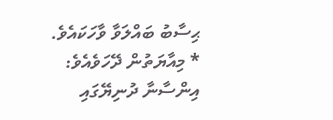ޙިސާބު ބައްލަވާ ވާހަކައެވެ.
* މިއާޔަތުން ދޭހަވެއެވެ: އިންސާނާ ދުނިޔޭގައި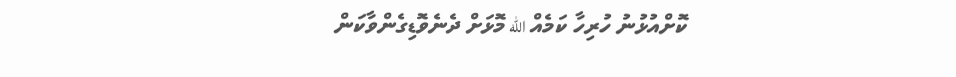ކޮށްއުޅުނު ހުރިހާ ކަމެއް الله މޮޅަށް ދެނެވޮޑިގެންވާކަން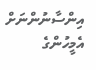އިންސާނުންނަށް އެމީހުންގެ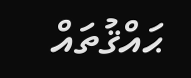ޙައްޤުތައް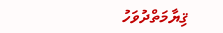ޤިޔާމަތްދުވަހު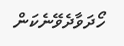ހޯދަވާދެވޭނެކަން